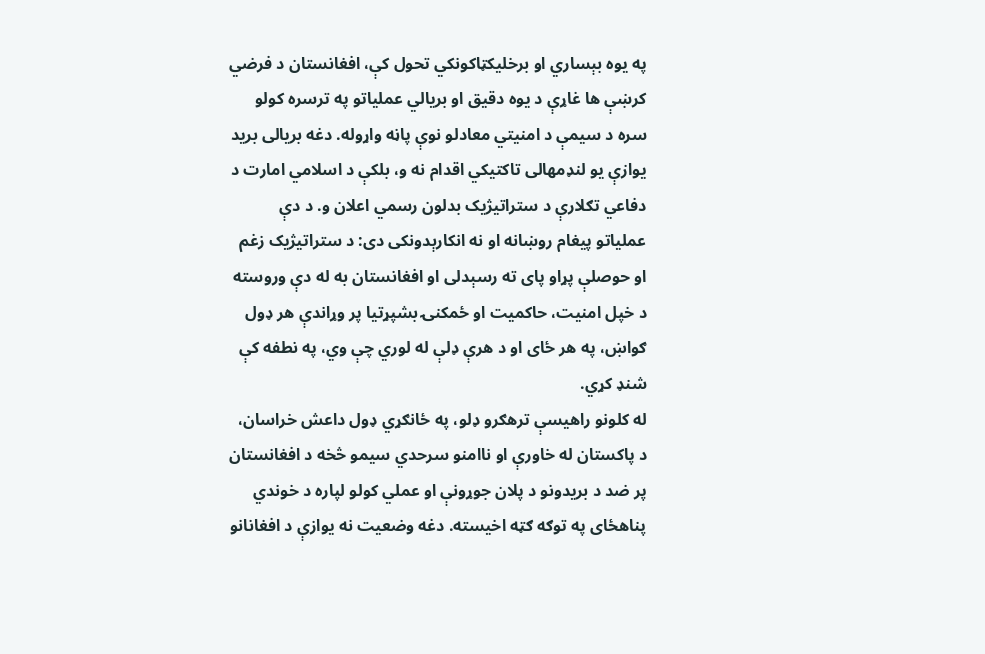په یوه بېساري او برخلیکټاکونکي تحول کې، افغانستان د فرضي کرښې ها غاړې د یوه دقیق او بریالي عملیاتو په ترسره کولو سره د سیمې د امنیتي معادلو نوې پاڼه واړوله. دغه بریالی برید یوازې یو لنډمهالی تاکتیکي اقدام نه و، بلکې د اسلامي امارت د دفاعي تګلارې د ستراتیژیک بدلون رسمي اعلان و. د دې عملیاتو پیغام روښانه او نه انکارېدونکی دی: د ستراتیژیک زغم او حوصلې پړاو پای ته رسېدلی او افغانستان به له دې وروسته د خپل امنیت، حاکمیت او ځمکنۍ بشپړتیا پر وړاندې هر ډول ګواښ، په هر ځای او د هرې ډلې له لوري چې وي، په نطفه کې شنډ کړي.
له کلونو راهیسې ترهګرو ډلو، په ځانګړي ډول داعش خراسان، د پاکستان له خاورې او ناامنو سرحدي سیمو څخه د افغانستان پر ضد د بریدونو د پلان جوړونې او عملي کولو لپاره د خوندي پناهځای په توګه ګټه اخیسته. دغه وضعیت نه یوازې د افغانانو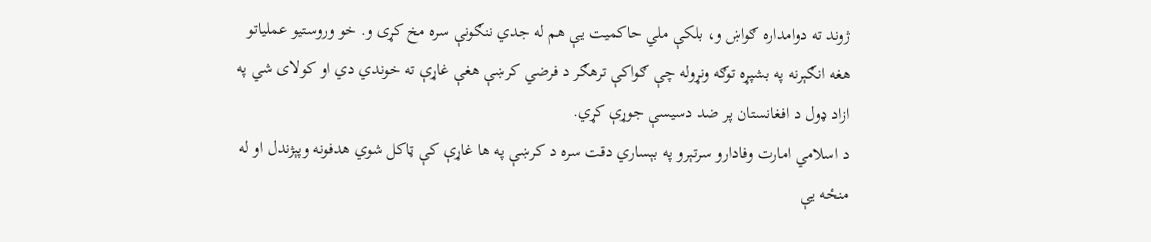ژوند ته دوامداره ګواښ و، بلکې ملي حاکمیت یې هم له جدي ننګونې سره مخ کړی و. خو وروستیو عملیاتو هغه انګېرنه په بشپړه توګه ونړوله چې ګواکې ترهګر د فرضي کرښې هغې غاړې ته خوندي دي او کولای شي په ازاد ډول د افغانستان پر ضد دسیسې جوړې کړي.
د اسلامي امارت وفادارو سرتېرو په بېساري دقت سره د کرښې په ها غاړې کې ټاکل شوي هدفونه وپېژندل او له منځه یې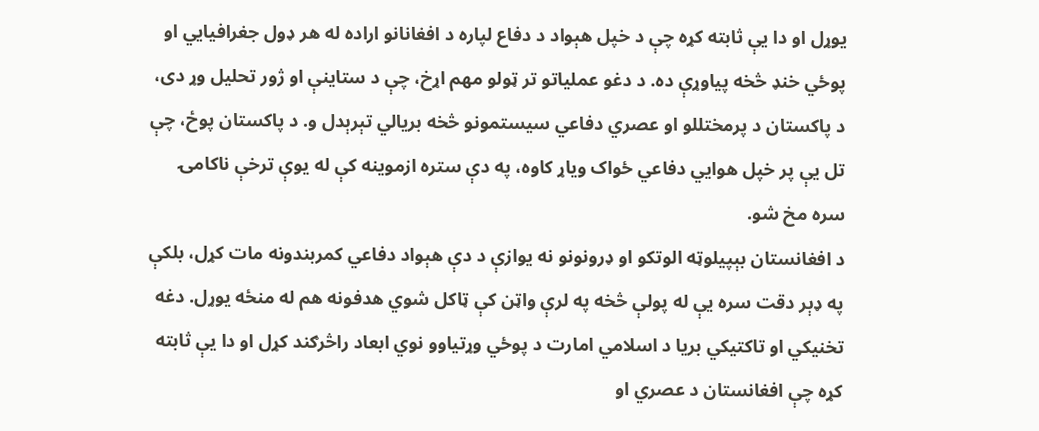یوړل او دا یې ثابته کړه چې د خپل هېواد د دفاع لپاره د افغانانو اراده له هر ډول جغرافیایي او پوځي خنډ څخه پیاوړې ده. د دغو عملیاتو تر ټولو مهم اړخ، چې د ستاینې او ژور تحلیل وړ دی، د پاکستان د پرمختللو او عصري دفاعي سیستمونو څخه بریالي تېرېدل و. د پاکستان پوځ، چې تل یې پر خپل هوايي دفاعي ځواک ویاړ کاوه، په دې ستره ازموینه کې له یوې ترخې ناکامۍ سره مخ شو.
د افغانستان بېپیلوټه الوتکو او ډرونونو نه یوازې د دې هېواد دفاعي کمربندونه مات کړل، بلکې په ډېر دقت سره یې له پولې څخه په لرې واټن کې ټاکل شوي هدفونه هم له منځه یوړل. دغه تخنیکي او تاکتیکي بریا د اسلامي امارت د پوځي وړتیاوو نوي ابعاد راڅرګند کړل او دا یې ثابته کړه چې افغانستان د عصري او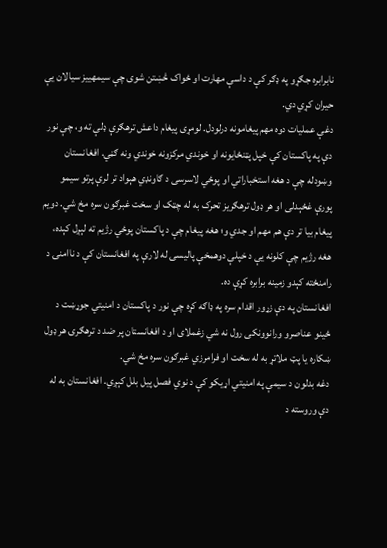نابرابره جګړو په ډګر کې د داسې مهارت او ځواک څښتن شوی چې سیمهییز سیالان یې حیران کړي دي.
دغې عمليات دوه مهم پیغامونه درلودل. لومړی پیغام داعش ترهګرې ډلې ته و، چې نور دې په پاکستان کې خپل پټنځایونه او خوندي مرکزونه خوندي ونه ګڼي. افغانستان وښودله چې د هغه استخباراتي او پوځي لاسرسی د ګاونډي هېواد تر لرې پرتو سیمو پورې غځېدلی او هر ډول ترهګریز تحرک به له چټک او سخت غبرګون سره مخ شي. دویم پیغام بیا تر دې هم مهم او جدي و؛ هغه پیغام چې د پاکستان پوځي رژیم ته لېږل کېده، هغه رژیم چې کلونه یې د خپلې دوهمخې پالیسۍ له لارې په افغانستان کې د ناامنۍ د رامنځته کېدو زمینه برابره کړې ده.
افغانستان په دې زړور اقدام سره په ډاګه کړه چې نور د پاکستان د امنیتي جوړښت د ځینو عناصرو ورانوونکی رول نه شي زغملای او د افغانستان پر ضد د ترهګرۍ هر ډول ښکاره یا پټ ملاتړ به له سخت او فرامرزي غبرګون سره مخ شي.
دغه بدلون د سیمې په امنیتي اړیکو کې د نوي فصل پیل بلل کېږي. افغانستان به له دې وروسته د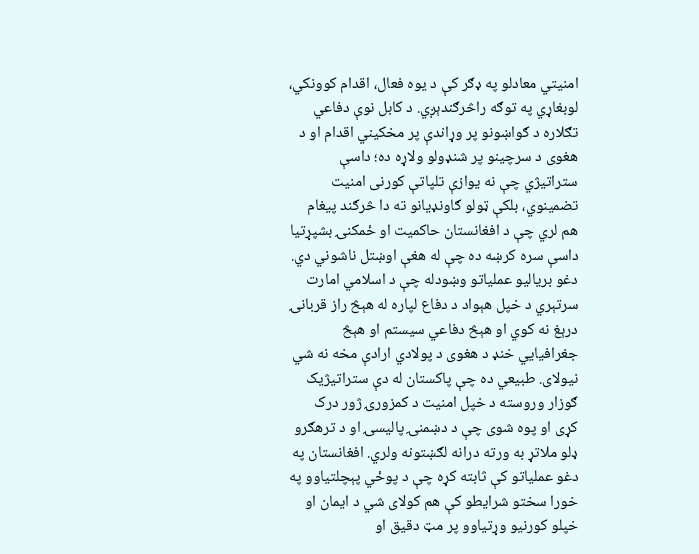امنیتي معادلو په ډګر کې د یوه فعال، اقدام کوونکي، لوبغاړي په توګه راڅرګندېږي. د کابل نوې دفاعي تګلاره د ګواښونو پر وړاندې پر مخکیني اقدام او د هغوی د سرچینو پر شنډولو ولاړه ده؛ داسې ستراتیژي چې نه یوازې تلپاتې کورنی امنیت تضمینوي، بلکې ټولو ګاونډیانو ته دا څرګند پیغام هم لري چې د افغانستان حاکمیت او ځمکنۍ بشپړتیا داسې سره کرښه ده چې له هغې اوښتل ناشوني دي.
دغو بریالیو عملیاتو وښودله چې د اسلامي امارت سرتېري د خپل هېواد د دفاع لپاره له هېڅ راز قربانۍ درېغ نه کوي او هېڅ دفاعي سیستم او هېڅ جغرافیایي خنډ د هغوی د پولادي ارادې مخه نه شي نیولای. طبیعي ده چې پاکستان له دې ستراتیژیک ګوزار وروسته د خپل امنیت د کمزورۍ ژور درک کړی او پوه شوی چې د دښمنۍ پالیسۍ او د ترهګرو ډلو ملاتړ به ورته درانه لګښتونه ولري. افغانستان په دغو عملیاتو کې ثابته کړه چې د پوځي پېچلتیاوو په خورا سختو شرایطو کې هم کولای شي د ایمان او خپلو کورنیو وړتیاوو پر مټ دقیق او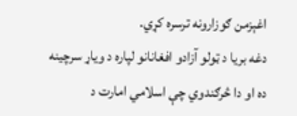اغېزمن ګوزارونه ترسره کړي.
دغه بریا د ټولو آزادو افغانانو لپاره د ویاړ سرچینه ده او دا څرګندوي چې اسلامي امارت د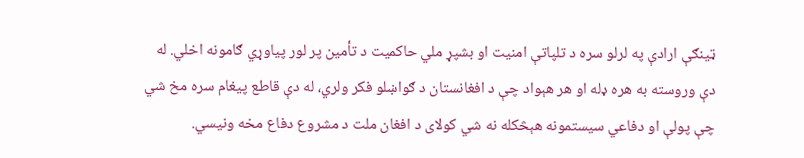ټینګې ارادې په لرلو سره د تلپاتې امنیت او بشپړ ملي حاکمیت د تأمین پر لور پیاوړي ګامونه اخلي. له دې وروسته به هره ډله او هر هېواد چې د افغانستان د ګواښلو فکر ولري، له دې قاطع پیغام سره مخ شي چې پولې او دفاعي سیستمونه هېڅکله نه شي کولای د افغان ملت د مشروع دفاع مخه ونیسي.